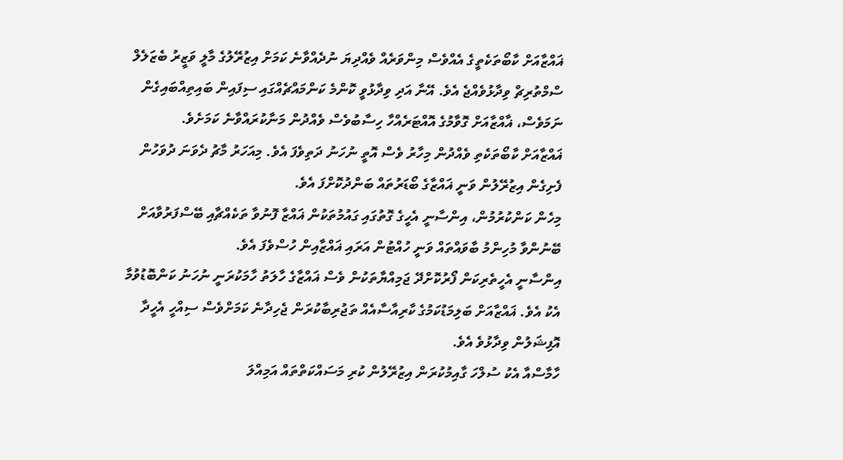ޣައްޒާއަށް ކާބޯތަކެތީގެ އެއްވެސް މިންވަރެއް ވެއްދިޔަ ނުދެއްވާނެ ކަމަށް އިޒުރޭލުގެ މާލީ ވަޒީރު ބެޒަލެލް ސްމްތުރިޗް ވިދާޅުވެއްޖެ އެވެ. އޭނާ އަދި ވިދާޅުވީ ކޮންމެ ކަންމައްޗެއްގައި ސިފައިން ބައިތިއްބައިގެން ނަމަވެސް، ޣާއްޒާއަށް ގޮވާމުގެ އޮއްޓަރެއްހާ ހިސާބުވެސް ވެއްދުން މަނާކުރައްވާނެ ކަމަށެވެ.
ޣައްޒާއަށް ކާބޯތަކެތި ވެއްދުން މިހާރު ވެސް އޮތީ ނުހަނު ދަތިވެފަ އެވެ. މިއަހަރު މާޗު ދެވަނަ ދުވަހުން ފެށިގެން އިޒުރޭލުން ވަނީ ޣައްޒާގެ ބޯޑަރުތައް ބަންދުކޮށްފަ އެވެ.
މިހެން ކަންކުރުމުން، އިންސާނީ އެހީގެ ގޮތުގައި ގައުމުތަކުން ޣައްޒާ ފޮނުވާ ތަކެއްޗާއި ބޭސްފަރުވާއަށް ބޭނުންވާ މުހިންމު ބާވައްތައް ވަނީ ހުއްޓުން އަރައި ޣައްޒާއިން ހުސްވެފަ އެވެ.
އިންސާނީ އެހީތެރިކަން ފޯރުކޮށްދޭ ޖަމިއްޔާތަކުން ވެސް ޣައްޒާގެ ހާލަތު ހާމަކުރަނީ ނުހަނު ކަންބޮޑުވުމާ އެކު އެވެ. ޣައްޒާއަށް ބަލިމަޑުކަމުގެ ކާރިއާސާއެއް ތަޖުރިބާކުރަން ޖެހިދާނެ ކަމަށްވެސް ސިއްހީ އެހީދާ އޮފިޝަލުން ވިދާޅުވެ އެވެ.
ހާމާސްއާ އެކު ސުލްހަ ގާއިމުކުރަން އިޒުރޭލުން ކުރި މަސައްކަތްތައް އަމިއްލަ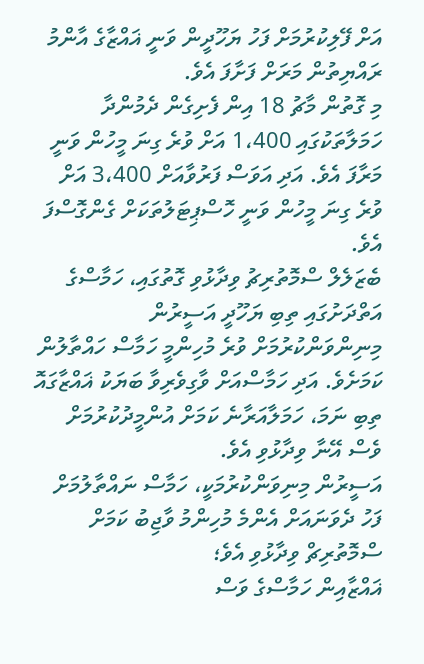އަށް ފޭލިކުރުމަށް ފަހު ޔަހޫދީން ވަނީ ޣައްޒާގެ އާންމު ރައްޔިތުން މަރަށް ފަށާފަ އެވެ.
މި ގޮތުން މާޗު 18 އިން ފެށިގެން ދެމުންދާ ހަމަލާތަކުގައި 1،400 އަށް ވުރެ ގިނަ މީހުން ވަނީ މަރާފަ އެވެ. އަދި އަވަސް ފަރުވާއަށް 3،400 އަށް ވުރެ ގިނަ މީހުން ވަނީ ހޮސްޕިޓަލުތަކަށް ގެންގޮސްފަ އެވެ.
ބެޒަލެލް ސްމޮތުރިޗު ވިދާޅުވި ގޮތުގައި، ހަމާސްގެ އަތްދަށުގައި ތިބި ޔަހޫދީ އަސީރުން މިނިންވަންކުރުމަށް ވުރެ މުހިންމީ ހަމާސް ހައްތާލުން ކަމަށެވެ. އަދި ހަމާސްއަށް ވާގިވެރިވާ ބަޔަކު ޣައްޒާގައޮ ތިބި ނަމަ، ހަމަލާއަރާނެ ކަމަށް އުންމީދުކުރުމަށް ވެސް އޭނާ ވިދާޅުވި އެވެ.
އަސީރުން މިނިވަންކުރުމަކީ، ހަމާސް ނައްތާލުމަށް ފަހު ދެވަނައަށް އެންމެ މުހިންމު ވާޖިބު ކަމަށް ސްމޮތުރިޗް ވިދާޅުވި އެވެ؛
ޣައްޒާއިން ހަމާސްގެ ވަސް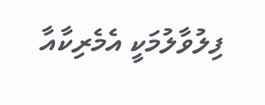ފިލުވާލުމަކީ އެމެރިކާއާ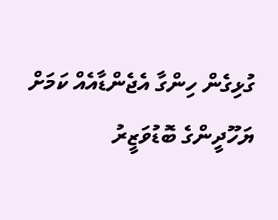ގުޅިގެން ހިންގާ އެޖެންޑާއެއް ކަމަށް ޔަހޫދީންގެ ބޮޑުވަޒީރު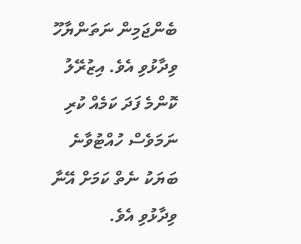ބެންޖަމިން ނަތަންޔާހޫ ވިދާޅުވި އެވެ. އިޒުރޭލު ކޮންމެ ފަދަ ކަމެއް ކުރި ނަމަވެސް ހުއްޓުވާނެ ބަޔަކު ނެތް ކަމަށް އޭނާ ވިދާޅުވި އެވެ.